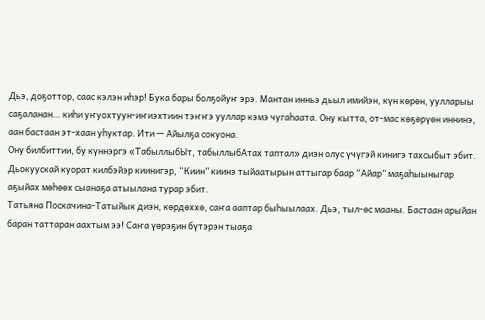Дьэ, доҕоттор, саас кэлэн иһэр! Бука бары болҕойуҥ эрэ. Мантан инньэ дьыл имийэн, күн көрөн, уулларыы саҕаланан… киһи уҥуохтуун-иҥиэхтиин тэҥҥэ ууллар кэмэ чугаһаата. Ону кытта, от-мас көҕөрүөн иннинэ, аан бастаан эт-хаан уһуктар. Ити — Айылҕа сокуона.
Ону билбиттии, бу күннэргэ «ТабыллыбЫт, табыллыбАтах таптал» диэн олус үчүгэй кинигэ тахсыбыт эбит. Дьокуускай куорат килбэйэр киинигэр, “Киин” киинэ тыйаатырын аттыгар баар “Айар” маҕаһыыныгар аҕыйах мөһөөх сыанаҕа атыылана турар эбит.
Татьяна Поскачина-Татыйык диэн, көрдөххө, саҥа ааптар быһыылаах. Дьэ, тыл-өс мааны. Бастаан арыйан баран таттаран аахтым ээ! Саҥа үөрэҕин бүтэрэн тыаҕа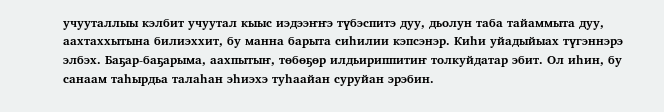учууталлыы кэлбит учуутал кыыс иэдээҥҥэ түбэспитэ дуу, дьолун таба тайаммыта дуу, аахтаххытына билиэххит, бу манна барыта сиһилии кэпсэнэр. Киһи уйадыйыах түгэннэрэ элбэх. Баҕар-баҕарыма, аахпытыҥ, төбөҕөр илдьириппитиҥ толкуйдатар эбит. Ол иһин, бу санаам таһырдьа талаһан эһиэхэ туһаайан суруйан эрэбин.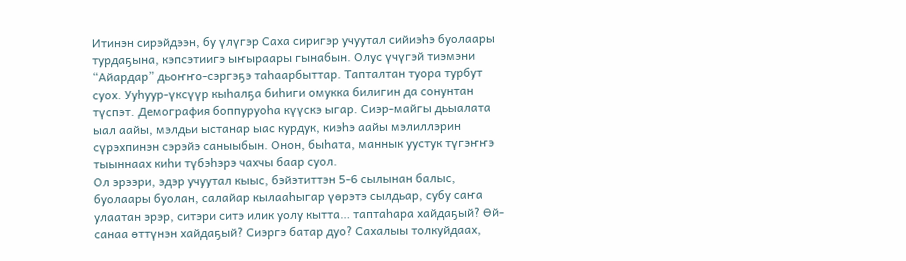Итинэн сирэйдээн, бу үлүгэр Саха сиригэр учуутал сийиэһэ буолаары турдаҕына, кэпсэтиигэ ыҥыраары гынабын. Олус үчүгэй тиэмэни “Айардар” дьоҥҥо-сэргэҕэ таһаарбыттар. Тапталтан туора турбут суох. Ууһуур-үксүүр кыһалҕа биһиги омукка билигин да сонунтан түспэт. Демография боппуруоһа күүскэ ыгар. Сиэр-майгы дьыалата ыал аайы, мэлдьи ыстанар ыас курдук, киэһэ аайы мэлиллэрин сүрэхпинэн сэрэйэ саныыбын. Онон, быһата, маннык уустук түгэҥҥэ тыыннаах киһи түбэһэрэ чахчы баар суол.
Ол эрээри, эдэр учуутал кыыс, бэйэтиттэн 5-6 сылынан балыс, буолаары буолан, салайар кылааһыгар үөрэтэ сылдьар, субу саҥа улаатан эрэр, ситэри ситэ илик уолу кытта… таптаһара хайдаҕый? Өй-санаа өттүнэн хайдаҕый? Сиэргэ батар дуо? Сахалыы толкуйдаах,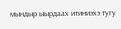мындыр ыырдаах итиниэхэ тугу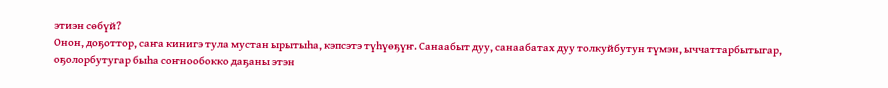этиэн сөбүй?
Онон, доҕоттор, саҥа кинигэ тула мустан ырытыһа, кэпсэтэ түһүөҕүҥ. Санаабыт дуу, санаабатах дуу толкуйбутун түмэн, ыччаттарбытыгар, оҕолорбутугар быһа соҥнообокко даҕаны этэн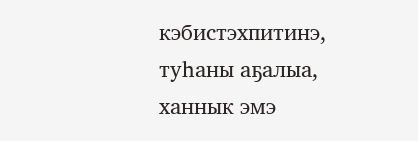кэбистэхпитинэ, туһаны аҕалыа, ханнык эмэ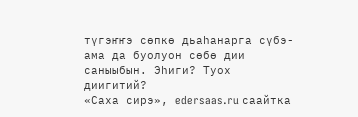түгэҥҥэ сөпкө дьаһанарга сүбэ-ама да буолуон сөбө дии саныыбын. Эһиги? Туох диигитий?
«Саха сирэ», edersaas.ru саайтка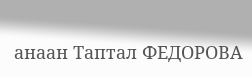анаан Таптал ФЕДОРОВА